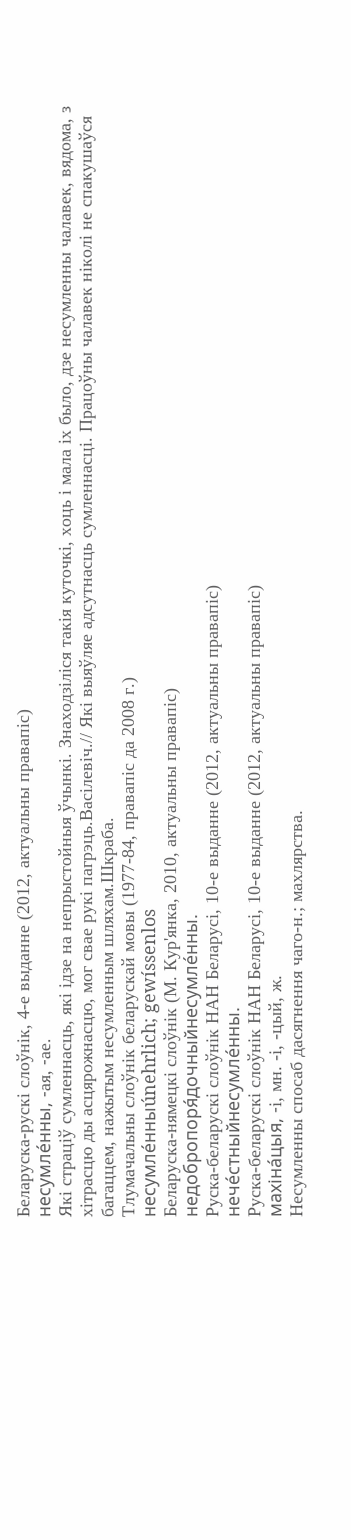Беларуска-рускі слоўнік, 4-е выданне (2012, актуальны правапіс)
несумле́нны, ‑ая, ‑ае.
Які страціў сумленнасць, які ідзе на непрыстойныя ўчынкі. Знаходзіліся такія куточкі, хоць і мала іх было, дзе несумленны чалавек, вядома, з хітрасцю ды асцярожнасцю, мог свае рукі пагрэць.Васілевіч.// Які выяўляе адсутнасць сумленнасці. Працоўны чалавек ніколі не спакушаўся багаццем, нажытым несумленным шляхам.Шкраба.
Тлумачальны слоўнік беларускай мовы (1977-84, правапіс да 2008 г.)
несумле́нныúnehrlich; gewíssenlos
Беларуска-нямецкі слоўнік (М. Кур'янка, 2010, актуальны правапіс)
недобропоря́дочныйнесумле́нны.
Руска-беларускі слоўнік НАН Беларусі, 10-е выданне (2012, актуальны правапіс)
нече́стныйнесумле́нны.
Руска-беларускі слоўнік НАН Беларусі, 10-е выданне (2012, актуальны правапіс)
махіна́цыя, -і, мн. -і, -цый, ж.
Несумленны спосаб дасягнення чаго-н.; махлярства.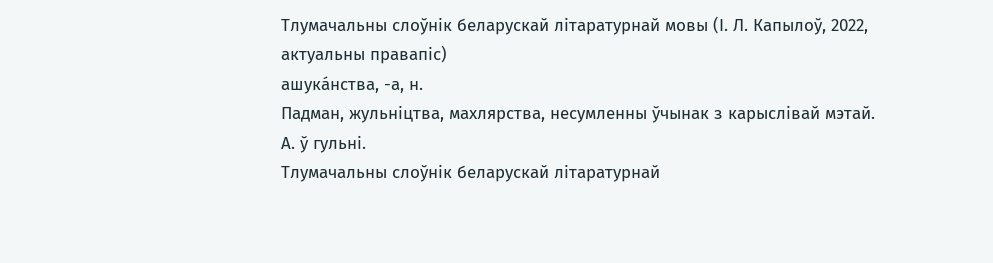Тлумачальны слоўнік беларускай літаратурнай мовы (І. Л. Капылоў, 2022, актуальны правапіс)
ашука́нства, -а, н.
Падман, жульніцтва, махлярства, несумленны ўчынак з карыслівай мэтай.
А. ў гульні.
Тлумачальны слоўнік беларускай літаратурнай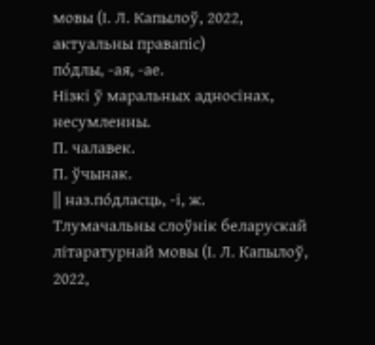мовы (І. Л. Капылоў, 2022, актуальны правапіс)
по́длы, -ая, -ае.
Нізкі ў маральных адносінах, несумленны.
П. чалавек.
П. ўчынак.
|| наз.по́дласць, -і, ж.
Тлумачальны слоўнік беларускай літаратурнай мовы (І. Л. Капылоў, 2022,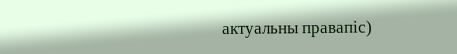актуальны правапіс)